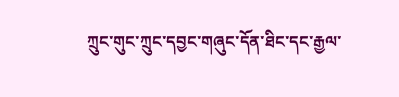ཀྲུང་གུང་ཀྲུང་དབྱང་གཞུང་དོན་ཐིང་དང་རྒྱལ་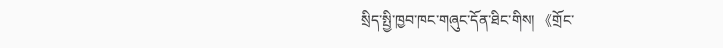སྲིད་སྤྱི་ཁྱབ་ཁང་གཞུང་དོན་ཐིང་གིས། 《གྲོང་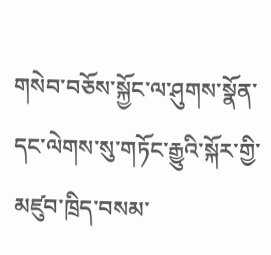གསེབ་བཅོས་སྐྱོང་ལ་ཤུགས་སྣོན་དང་ལེགས་སུ་གཏོང་རྒྱུའི་སྐོར་གྱི་མཛུབ་ཁྲིད་བསམ་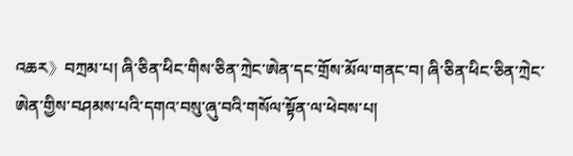འཆར》བཀྲམ་པ། ཞི་ཅིན་ཕིང་གིས་ཅིན་ཀྲེང་ཨེན་དང་གྲོས་མོལ་གནང་བ། ཞི་ཅིན་ཕིང་ཅིན་ཀྲེང་ཨེན་གྱིས་བཤམས་པའི་དགའ་བསུ་ཞུ་བའི་གསོལ་སྟོན་ལ་ཕེབས་པ།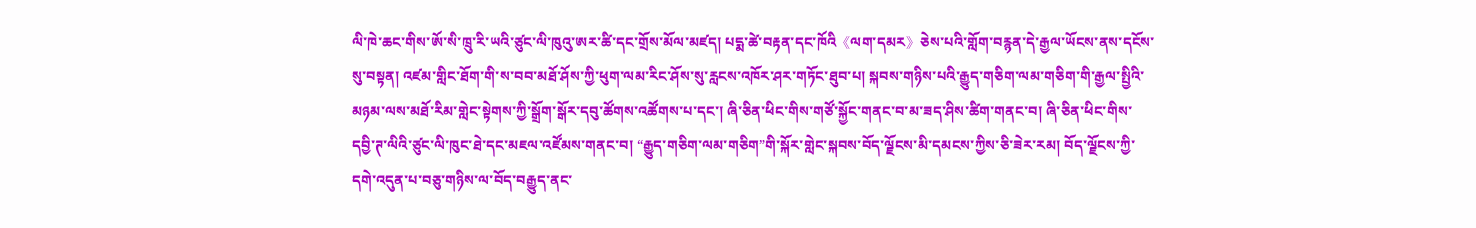ལི་ཁེ་ཆང་གིས་ཨོ་སི་ཁྲུ་རི་ཡའི་ཙུང་ལི་ཁུའུ་ཨར་ཚི་དང་གྲོས་མོལ་མཛད། པདྨ་ཚེ་བརྟན་དང་ཁོའི《ལག་དམར》ཅེས་པའི་གློག་བརྙན་དེ་རྒྱལ་ཡོངས་ནས་དངོས་སུ་བསྟན། འཛམ་གླིང་ཐོག་གི་ས་བབ་མཐོ་ཤོས་ཀྱི་ཕུག་ལམ་རིང་ཤོས་སུ་རླངས་འཁོར་ཤར་གཏོང་ཐུབ་པ། སྐབས་གཉིས་པའི་རྒྱུད་གཅིག་ལམ་གཅིག་གི་རྒྱལ་སྤྱིའི་མཉམ་ལས་མཐོ་རིམ་གླེང་སྟེགས་ཀྱི་སྒྲོག་སྒོར་དབུ་ཚོགས་འཚོགས་པ་དང་། ཞི་ཅིན་ཕིང་གིས་གཙོ་སྐྱོང་གནང་བ་མ་ཟད་ཤིས་ཚིག་གནང་བ། ཞི་ཅིན་ཕིང་གིས་དབྱི་ཊ་ལིའི་ཙུང་ལི་ཁུང་ཐེ་དང་མཇལ་འཛོམས་གནང་བ། “རྒྱུད་གཅིག་ལམ་གཅིག”གི་སྐོར་གླེང་སྐབས་བོད་ལྗོངས་མི་དམངས་ཀྱིས་ཅི་ཟེར་རམ། བོད་ལྗོངས་ཀྱི་དགེ་འདུན་པ་བཅུ་གཉིས་ལ་བོད་བརྒྱུད་ནང་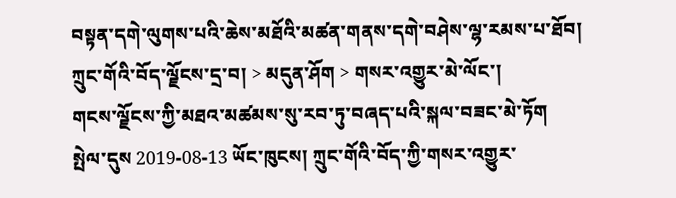བསྟན་དགེ་ལུགས་པའི་ཆེས་མཐོའི་མཚན་གནས་དགེ་བཤེས་ལྷ་རམས་པ་ཐོབ།
ཀྲུང་གོའི་བོད་ལྗོངས་དྲ་བ། > མདུན་ཤོག > གསར་འགྱུར་མེ་ལོང་།
གངས་ལྗོངས་ཀྱི་མཐའ་མཚམས་སུ་རབ་ཏུ་བཞད་པའི་སྐལ་བཟང་མེ་ཏོག
སྤེལ་དུས 2019-08-13 ཡོང་ཁུངས། ཀྲུང་གོའི་བོད་ཀྱི་གསར་འགྱུར་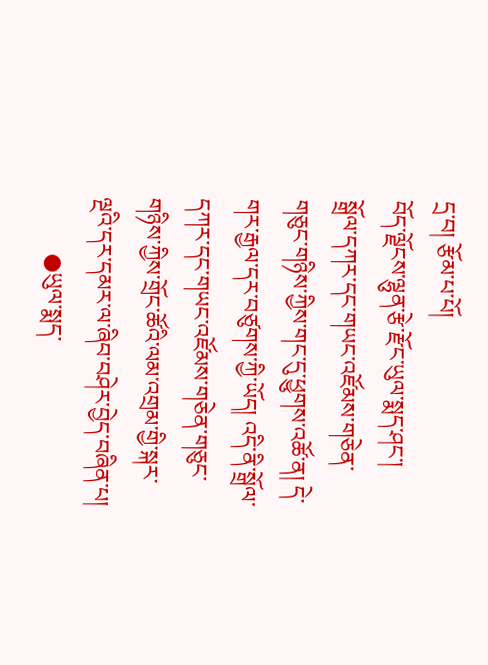དྲ་བ། རྩོམ་པ་པོ།
བོད་ལྗོངས་ལྷུན་རྩེ་རྫོང་ཡུལ་སྨད་ཤང་།
སྒྲོལ་དཀར་དང་གཡང་འཛོམས་གཅེན་གཅུང་གཉིས་ཀྱིས་གང་དུ་ཕྱུགས་འཚོ་ན། དེ་གར་རྒྱལ་དར་བཙུགས་ཀྱི་ཡོད། འདི་ནི་སྒྲོལ་དཀར་དང་གཡང་འཛོམས་གཅེན་གཅུང་གཉིས་ཀྱིས་གྲོང་ཚོའི་ལམ་འགྲམ་གྱི་སྐར་ལྔའི་དར་དམར་ལ་ཞིབ་བཤེར་བྱེད་བཞིན་པ།
          ●ཡུལ་སྨད་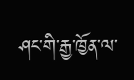ཤང་གི་རྒྱ་ཁྱོན་ལ་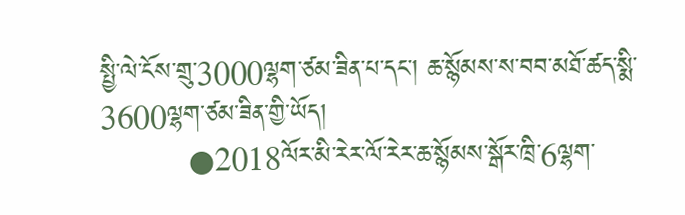སྤྱི་ལེ་ངོས་གྲུ་3000ལྷག་ཙམ་ཟིན་པ་དང་། ཆ་སྙོམས་ས་བབ་མཐོ་ཚད་སྨི་3600ལྷག་ཙམ་ཟིན་གྱི་ཡོད།
          ●2018ལོར་མི་རེར་ལོ་རེར་ཆ་སྙོམས་སྒོར་ཁྲི་6ལྷག་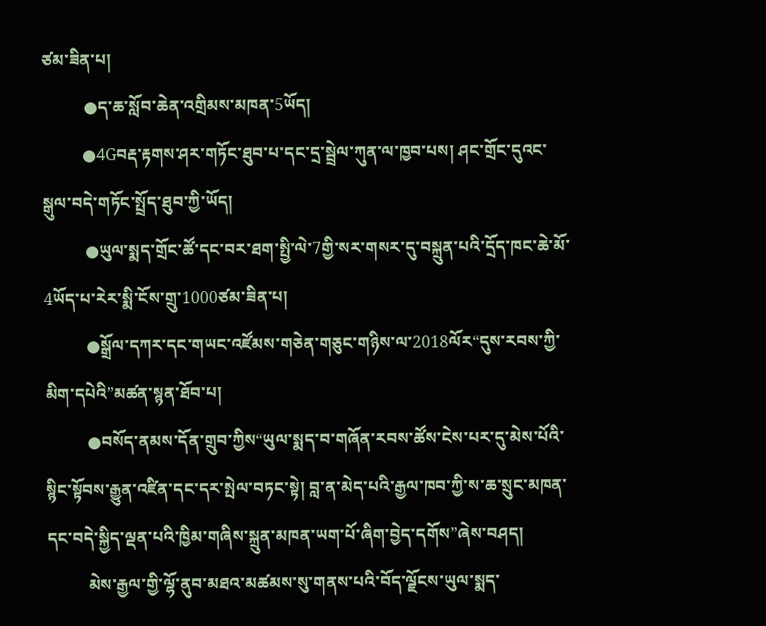ཙམ་ཟིན་པ།
          ●ད་ཆ་སློབ་ཆེན་འགྲིམས་མཁན་5ཡོད།
          ●4Gབརྡ་རྟགས་ཤར་གཏོང་ཐུབ་པ་དང་དྲ་སྦྲེལ་ཀུན་ལ་ཁྱབ་པས། ཤང་གྲོང་དུའང་སྒུལ་བདེ་གཏོང་སྤྲོད་ཐུབ་ཀྱི་ཡོད།
          ●ཡུལ་སྨད་གྲོང་ཚོ་དང་བར་ཐག་སྤྱི་ལེ་7གྱི་སར་གསར་དུ་བསྐྲུན་པའི་དྲོད་ཁང་ཆེ་མོ་4ཡོད་པ་རེར་སྨི་ངོས་གྲུ་1000ཙམ་ཟིན་པ།
          ●སྒྲོལ་དཀར་དང་གཡང་འཛོམས་གཅེན་གཅུང་གཉིས་ལ་2018ལོར“དུས་རབས་ཀྱི་མིག་དཔེའི”མཚན་སྙན་ཐོབ་པ།
          ●བསོད་ནམས་དོན་གྲུབ་ཀྱིས“ཡུལ་སྨད་བ་གཞོན་རབས་ཚོས་ངེས་པར་དུ་མེས་པོའི་སྙིང་སྟོབས་རྒྱུན་འཛིན་དང་དར་སྤེལ་བཏང་སྟེ། བླ་ན་མེད་པའི་རྒྱལ་ཁབ་ཀྱི་ས་ཆ་སྲུང་མཁན་དང་བདེ་སྐྱིད་ལྡན་པའི་ཁྱིམ་གཞིས་སྐྲུན་མཁན་ཡག་པོ་ཞིག་བྱེད་དགོས”ཞེས་བཤད།
          མེས་རྒྱལ་གྱི་ལྷོ་ནུབ་མཐའ་མཚམས་སུ་གནས་པའི་བོད་ལྗོངས་ཡུལ་སྨད་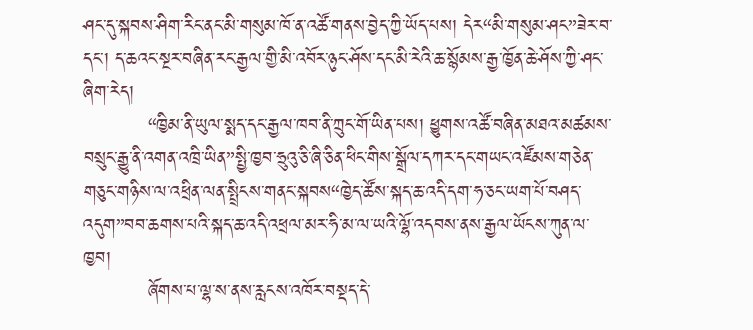ཤང་དུ་སྐབས་ཤིག་རིང་ནང་མི་གསུམ་ཁོ་ན་འཚོ་གནས་བྱེད་ཀྱི་ཡོད་པས། དེར“མི་གསུམ་ཤང”ཟེར་བ་དང་། ད་ཆའང་སྔར་བཞིན་རང་རྒྱལ་གྱི་མི་འབོར་ཉུང་ཤོས་དང་མི་རེའི་ཆ་སྙོམས་རྒྱ་ཁྱོན་ཆེ་ཤོས་ཀྱི་ཤང་ཞིག་རེད།
          “ཁྱིམ་ནི་ཡུལ་སྨད་དང་རྒྱལ་ཁབ་ནི་ཀྲུང་གོ་ཡིན་པས། ཕྱུགས་འཚོ་བཞིན་མཐའ་མཚམས་བསྲུང་རྒྱུ་ནི་འགན་འཁྲི་ཡིན”སྤྱི་ཁྱབ་ཧྲུའུ་ཅི་ཞི་ཅིན་ཕིང་གིས་སྒྲོལ་དཀར་དང་གཡང་འཛོམས་གཅེན་གཅུང་གཉིས་ལ་འཕྲིན་ལན་སྤྲིངས་གནང་སྐབས“ཁྱེད་ཚོས་སྐད་ཆ་འདི་དག་ཧ་ཅང་ཡག་པོ་བཤད་འདུག”བབ་ཆགས་པའི་སྐད་ཆ་འདི་འཕྲལ་མར་ཧི་མ་ལ་ཡའི་ལྷོ་འདབས་ནས་རྒྱལ་ཡོངས་ཀུན་ལ་ཁྱབ།
          ཞོགས་པ་ལྷ་ས་ནས་རླངས་འཁོར་བསྡད་དེ་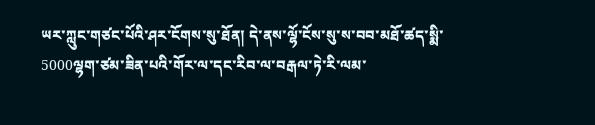ཡར་ཀླུང་གཙང་པོའི་ཤར་ངོགས་སུ་ཐོན། དེ་ནས་ལྷོ་ངོས་སུ་ས་བབ་མཐོ་ཚད་སྨི་5000ལྷག་ཙམ་ཟིན་པའི་གོར་ལ་དང་རིབ་ལ་བརྒལ་ཏེ་རི་ལམ་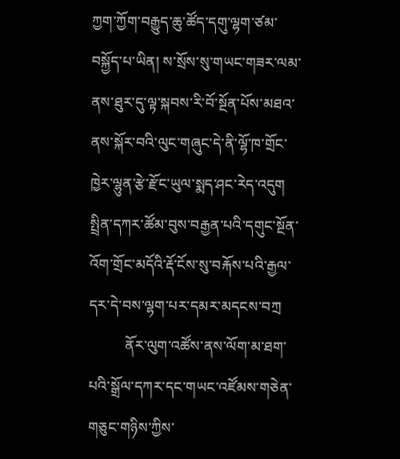ཀྱག་ཀྱོག་བརྒྱུད་ཆུ་ཚོད་དགུ་ལྷག་ཙམ་བསྐྱོད་པ་ཡིན། ས་སྲོས་སུ་གཡང་གཟར་ལམ་ནས་ཐུར་དུ་ལྟ་སྐབས་རི་བོ་སྔོན་པོས་མཐའ་ནས་སྐོར་བའི་ལུང་གཞུང་དེ་ནི་ལྷོ་ཁ་གྲོང་ཁྱེར་ལྷུན་རྩེ་རྫོང་ཡུལ་སྨད་ཤང་རེད་འདུག སྤྲིན་དཀར་ཚོམ་བུས་བརྒྱན་པའི་དགུང་སྔོན་འོག་གྲོང་མདོའི་རྡོ་ངོས་སུ་བརྐོས་པའི་རྒྱལ་དར་དེ་བས་ལྷག་པར་དམར་མདངས་བཀྲ
          ནོར་ལུག་འཚོས་ནས་ལོག་མ་ཐག་པའི་སྒྲོལ་དཀར་དང་གཡང་འཛོམས་གཅེན་གཅུང་གཉིས་ཀྱིས་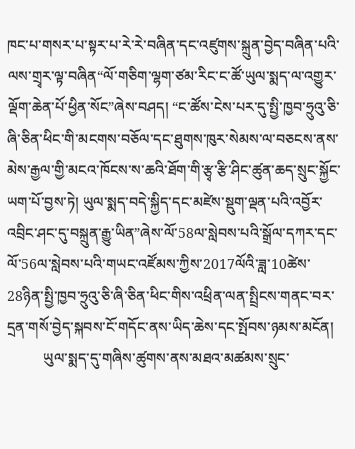ཁང་པ་གསར་པ་སྟར་པ་རེ་རེ་བཞིན་དང་འཛུགས་སྐྲུན་བྱེད་བཞིན་པའི་ལས་གྲྭར་ལྟ་བཞིན“ལོ་གཅིག་ལྷག་ཙམ་རིང་ང་ཚོ་ཡུལ་སྨད་ལ་འགྱུར་ལྡོག་ཆེན་པོ་ཕྱིན་སོང”ཞེས་བཤད། “ང་ཚོས་ངེས་པར་དུ་སྤྱི་ཁྱབ་ཧྲུའུ་ཅི་ཞི་ཅིན་ཕིང་གི་མངགས་བཅོལ་དང་ཐུགས་ཁུར་སེམས་ལ་བཅངས་ནས་མེས་རྒྱལ་གྱི་མངའ་ཁོངས་ས་ཆའི་ཐོག་གི་རྩྭ་རྩི་ཤིང་ཚུན་ཆད་སྲུང་སྐྱོང་ཡག་པོ་བྱས་ཏེ། ཡུལ་སྨད་བདེ་སྐྱིད་དང་མཛེས་སྡུག་ལྡན་པའི་འབྱོར་འབྲིང་ཤང་དུ་བསྐྲུན་རྒྱུ་ཡིན”ཞེས་ལོ་58ལ་སླེབས་པའི་སྒྲོལ་དཀར་དང་ལོ་56ལ་སླེབས་པའི་གཡང་འཛོམས་ཀྱིས་2017ལོའི་ཟླ་10ཚེས་28ཉིན་སྤྱི་ཁྱབ་ཧྲུའུ་ཅི་ཞི་ཅིན་ཕིང་གིས་འཕྲིན་ལན་སྤྲིངས་གནང་བར་དྲན་གསོ་བྱེད་སྐབས་ངོ་གདོང་ནས་ཡིད་ཆེས་དང་སྤོབས་ཉམས་མངོན།
          ཡུལ་སྨད་དུ་གཞིས་ཚུགས་ནས་མཐའ་མཚམས་སྲུང་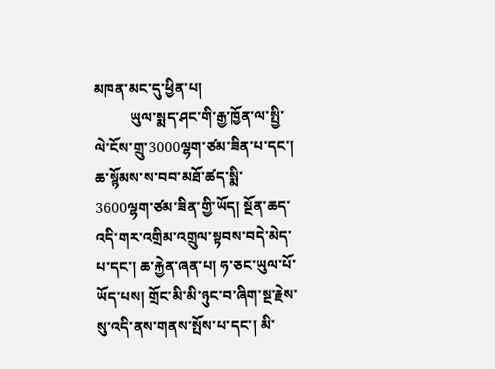མཁན་མང་དུ་ཕྱིན་པ།
          ཡུལ་སྨད་ཤང་གི་རྒྱ་ཁྱོན་ལ་སྤྱི་ལེ་ངོས་གྲུ་3000ལྷག་ཙམ་ཟིན་པ་དང་། ཆ་སྙོམས་ས་བབ་མཐོ་ཚད་སྨི་3600ལྷག་ཙམ་ཟིན་གྱི་ཡོད། སྔོན་ཆད་འདི་གར་འགྲིམ་འགྲུལ་སྟབས་བདེ་མེད་པ་དང་། ཆ་རྐྱེན་ཞན་པ། ཧ་ཅང་ཡུལ་པོ་ཡོད་པས། གྲོང་མི་མི་ཉུང་བ་ཞིག་སྔ་རྗེས་སུ་འདི་ནས་གནས་སྤོས་པ་དང་། མི་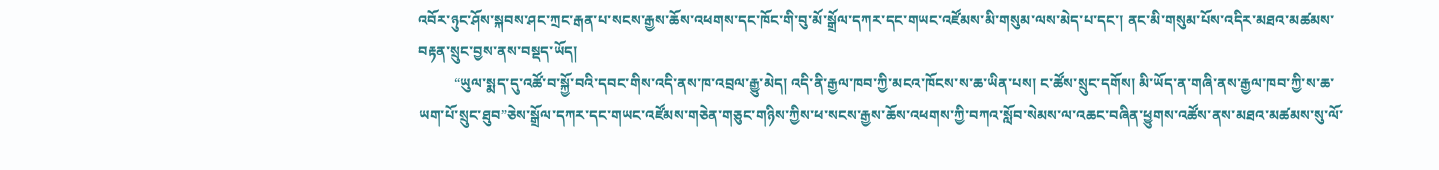འབོར་ཉུང་ཤོས་སྐབས་ཤང་ཀྲང་རྒན་པ་སངས་རྒྱས་ཆོས་འཕགས་དང་ཁོང་གི་བུ་མོ་སྒྲོལ་དཀར་དང་གཡང་འཛོམས་མི་གསུམ་ལས་མེད་པ་དང་། ནང་མི་གསུམ་པོས་འདིར་མཐའ་མཚམས་བརྟན་སྲུང་བྱས་ནས་བསྡད་ཡོད།
          “ཡུལ་སྨད་དུ་འཚོ་བ་སྐྱོ་བའི་དབང་གིས་འདི་ནས་ཁ་འབྲལ་རྒྱུ་མེད། འདི་ནི་རྒྱལ་ཁབ་ཀྱི་མངའ་ཁོངས་ས་ཆ་ཡིན་པས། ང་ཚོས་སྲུང་དགོས། མི་ཡོད་ན་གཞི་ནས་རྒྱལ་ཁབ་ཀྱི་ས་ཆ་ཡག་པོ་སྲུང་ཐུབ”ཅེས་སྒྲོལ་དཀར་དང་གཡང་འཛོམས་གཅེན་གཅུང་གཉིས་ཀྱིས་ཕ་སངས་རྒྱས་ཆོས་འཕགས་ཀྱི་བཀའ་སློབ་སེམས་ལ་འཆང་བཞིན་ཕྱུགས་འཚོས་ནས་མཐའ་མཚམས་སུ་ལོ་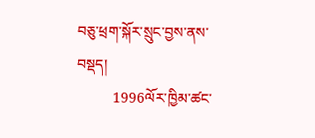བཅུ་ཕྲག་སྐོར་སྲུང་བྱས་ནས་བསྡད།
          1996ལོར་ཁྱིམ་ཚང་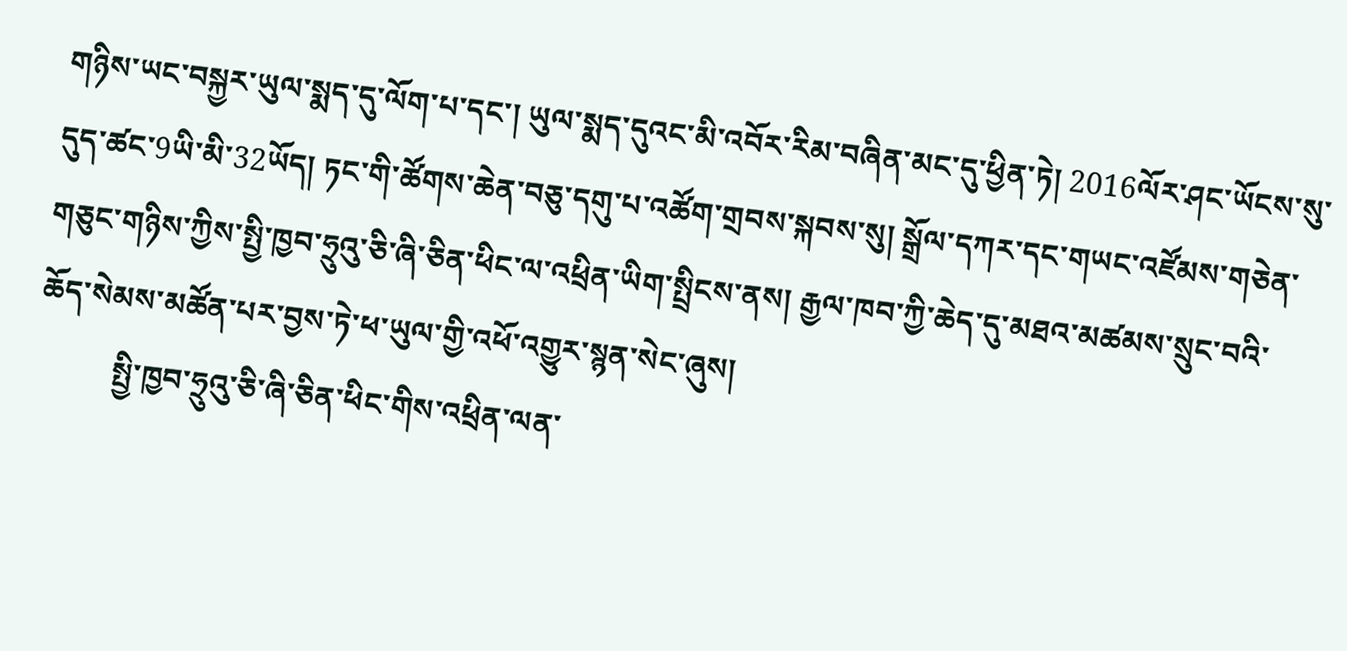གཉིས་ཡང་བསྐྱར་ཡུལ་སྨད་དུ་ལོག་པ་དང་། ཡུལ་སྨད་དུའང་མི་འབོར་རིམ་བཞིན་མང་དུ་ཕྱིན་ཏེ། 2016ལོར་ཤང་ཡོངས་སུ་དུད་ཚང་9ཡི་མི་32ཡོད། ཏང་གི་ཚོགས་ཆེན་བཅུ་དགུ་པ་འཚོག་གྲབས་སྐབས་སུ། སྒྲོལ་དཀར་དང་གཡང་འཛོམས་གཅེན་གཅུང་གཉིས་ཀྱིས་སྤྱི་ཁྱབ་ཧྲུའུ་ཅི་ཞི་ཅིན་ཕིང་ལ་འཕྲིན་ཡིག་སྤྲིངས་ནས། རྒྱལ་ཁབ་ཀྱི་ཆེད་དུ་མཐའ་མཚམས་སྲུང་བའི་ཆོད་སེམས་མཚོན་པར་བྱས་ཏེ་ཕ་ཡུལ་གྱི་འཕོ་འགྱུར་སྙན་སེང་ཞུས།
          སྤྱི་ཁྱབ་ཧྲུའུ་ཅི་ཞི་ཅིན་ཕིང་གིས་འཕྲིན་ལན་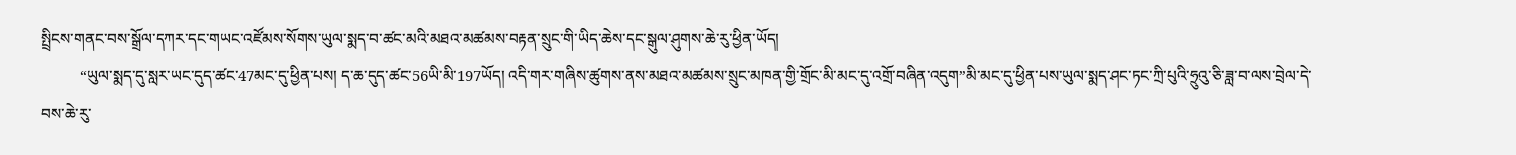སྤྲིངས་གནང་བས་སྒྲོལ་དཀར་དང་གཡང་འཛོམས་སོགས་ཡུལ་སྨད་བ་ཚང་མའི་མཐའ་མཚམས་བརྟན་སྲུང་གི་ཡིད་ཆེས་དང་སྒུལ་ཤུགས་ཆེ་རུ་ཕྱིན་ཡོད།
          “ཡུལ་སྨད་དུ་སླར་ཡང་དུད་ཚང་47མང་དུ་ཕྱིན་པས། ད་ཆ་དུད་ཚང་56ཡི་མི་197ཡོད། འདི་གར་གཞིས་ཚུགས་ནས་མཐའ་མཚམས་སྲུང་མཁན་གྱི་གྲོང་མི་མང་དུ་འགྲོ་བཞིན་འདུག”མི་མང་དུ་ཕྱིན་པས་ཡུལ་སྨད་ཤང་ཏང་ཀྲི་པུའི་ཧྲུའུ་ཅི་ཟླ་བ་ལས་བྲེལ་དེ་བས་ཆེ་རུ་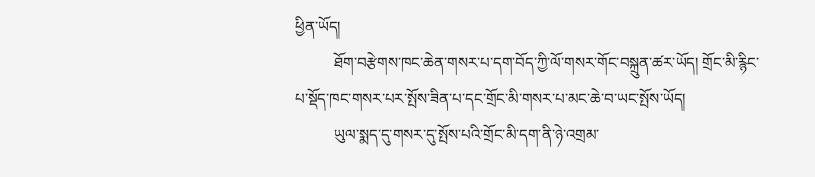ཕྱིན་ཡོད།
          ཐོག་བརྩེགས་ཁང་ཆེན་གསར་པ་དག་བོད་ཀྱི་ལོ་གསར་གོང་བསྐྲུན་ཚར་ཡོད། གྲོང་མི་རྙིང་པ་སྡོད་ཁང་གསར་པར་སྤོས་ཟིན་པ་དང་གྲོང་མི་གསར་པ་མང་ཆེ་བ་ཡང་སྤོས་ཡོད།
          ཡུལ་སྨད་དུ་གསར་དུ་སྤོས་པའི་གྲོང་མི་དག་ནི་ཉེ་འགྲམ་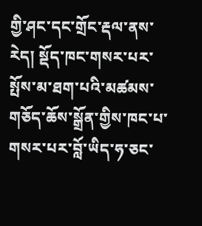གྱི་ཤང་དང་གྲོང་རྡལ་ནས་རེད། སྡོད་ཁང་གསར་པར་སྤོས་མ་ཐག་པའི་མཚམས་གཅོད་ཆོས་སྒྲོན་གྱིས་ཁང་པ་གསར་པར་བློ་ཡིད་ཧ་ཅང་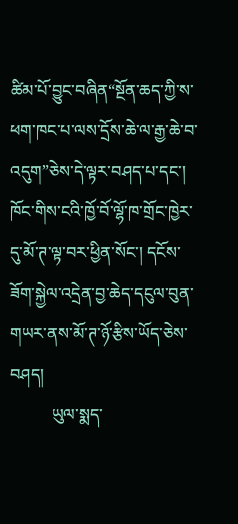ཚིམ་པོ་བྱུང་བཞིན“སྔོན་ཆད་ཀྱི་ས་ཕག་ཁང་པ་ལས་དྲོས་ཆེ་ལ་རྒྱ་ཆེ་བ་འདུག”ཅེས་དེ་ལྟར་བཤད་པ་དང་། ཁོང་གིས་ངའི་ཁྱོ་བོ་ལྷོ་ཁ་གྲོང་ཁྱེར་དུ་མོ་ཊ་ལྟ་བར་ཕྱིན་སོང་། དངོས་ཟོག་སྐྱེལ་འདྲེན་བྱ་ཆེད་དངུལ་བུན་གཡར་ནས་མོ་ཊ་ཉོ་རྩིས་ཡོད་ཅེས་བཤད།
          ཡུལ་སྨད་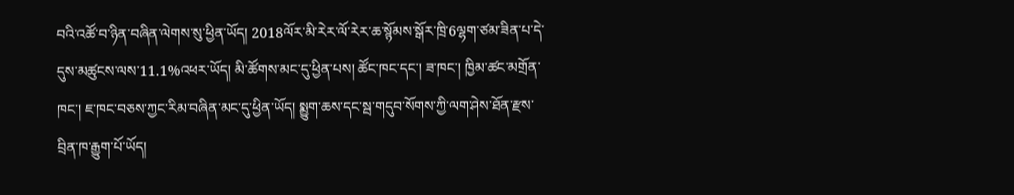བའི་འཚོ་བ་ཉིན་བཞིན་ལེགས་སུ་ཕྱིན་ཡོད། 2018ལོར་མི་རེར་ལོ་རེར་ཆ་སྙོམས་སྒོར་ཁྲི་6ལྷག་ཙམ་ཟིན་པ་དེ་དུས་མཚུངས་ལས་11.1%འཕར་ཡོད། མི་ཚོགས་མང་དུ་ཕྱིན་པས། ཚོང་ཁང་དང་། ཟ་ཁང་། ཁྱིམ་ཚང་མགྲོན་ཁང་། ཇ་ཁང་བཅས་ཀྱང་རིམ་བཞིན་མང་དུ་ཕྱིན་ཡོད། སྨྱུག་ཆས་དང་སྦ་གདུབ་སོགས་ཀྱི་ལག་ཤེས་ཐོན་རྫས་བྲིན་ཁ་རྒྱུག་པོ་ཡོད།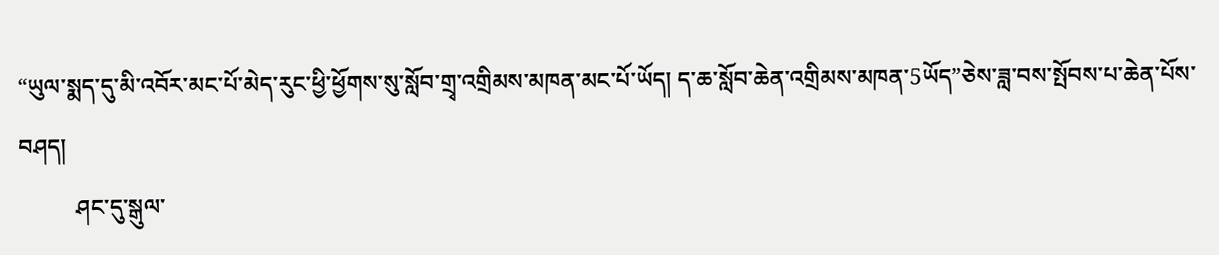“ཡུལ་སྨད་དུ་མི་འབོར་མང་པོ་མེད་རུང་ཕྱི་ཕྱོགས་སུ་སློབ་གྲྭ་འགྲིམས་མཁན་མང་པོ་ཡོད། ད་ཆ་སློབ་ཆེན་འགྲིམས་མཁན་5ཡོད”ཅེས་ཟླ་བས་སྤོབས་པ་ཆེན་པོས་བཤད།
          ཤང་དུ་སྒུལ་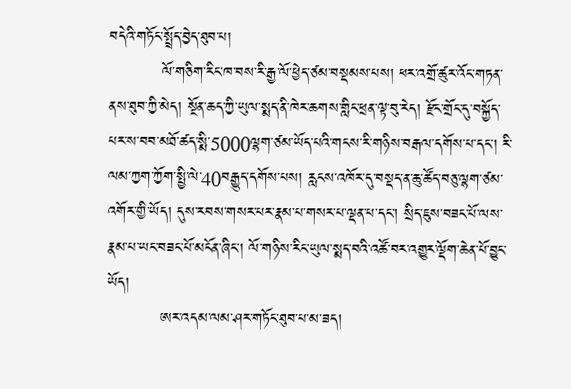བདེའི་གཏོང་སྤྲོད་བྱེད་ཐུབ་པ།
          ལོ་གཅིག་རིང་ཁ་བས་རི་རྒྱ་ལོ་ཕྱེད་ཙམ་བསྡམས་པས། ཕར་འགྲོ་ཚུར་འོང་གཏན་ནས་ཐུབ་ཀྱི་མེད། སྔོན་ཆད་ཀྱི་ཡུལ་སྨད་ནི་ཁེར་ཆགས་གླིང་ཕྲན་ལྟ་བུ་རེད། རྫོང་གྲོང་དུ་བསྐྱོད་པར་ས་བབ་མཐོ་ཚད་སྨི་5000ལྷག་ཙམ་ཡོད་པའི་གངས་རི་གཉིས་བརྒལ་དགོས་པ་དང་། རི་ལམ་ཀྱག་ཀྱོག་སྤྱི་ལེ་40བརྒྱུད་དགོས་པས། རླངས་འཁོར་དུ་བསྡད་ན་ཆུ་ཚོད་བཅུ་ལྷག་ཙམ་འགོར་གྱི་ཡོད། དུས་རབས་གསར་པར་རྣམ་པ་གསར་པ་ལྡན་པ་དང་། སྲིད་ཇུས་བཟང་པོ་ལས་རྣམ་པ་ཡང་བཟང་པོ་མངོན་ཞིང་། ལོ་གཉིས་རིང་ཡུལ་སྨད་བའི་འཚོ་བར་འགྱུར་ལྡོག་ཆེན་པོ་བྱུང་ཡོད།
          ཨར་འདམ་ལམ་ཤར་གཏོང་ཐུབ་པ་མ་ཟད།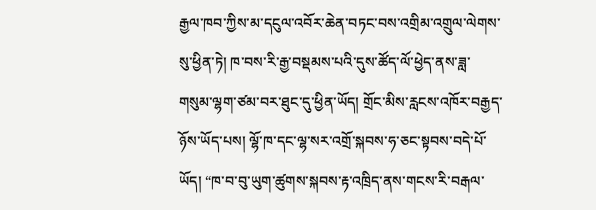རྒྱལ་ཁབ་ཀྱིས་མ་དངུལ་འབོར་ཆེན་བཏང་བས་འགྲིམ་འགྲུལ་ལེགས་སུ་ཕྱིན་ཏེ། ཁ་བས་རི་རྒྱ་བསྡམས་པའི་དུས་ཚོད་ལོ་ཕྱེད་ནས་ཟླ་གསུམ་ལྷག་ཙམ་བར་ཐུང་དུ་ཕྱིན་ཡོད། གྲོང་མིས་རླངས་འཁོར་བརྒྱད་ཉོས་ཡོད་པས། ལྷོ་ཁ་དང་ལྷ་སར་འགྲོ་སྐབས་ཧ་ཅང་སྟབས་བདེ་པོ་ཡོད། “ཁ་བ་བུ་ཡུག་ཚུགས་སྐབས་རྟ་འཁྲིད་ནས་གངས་རི་བརྒལ་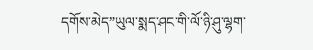དགོས་མེད”ཡུལ་སྨད་ཤང་གི་ལོ་ཉི་ཤུ་ལྷག་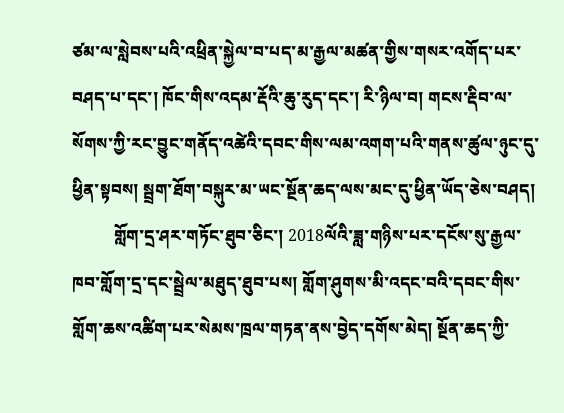ཙམ་ལ་སླེབས་པའི་འཕྲིན་སྐྱེལ་བ་པད་མ་རྒྱལ་མཚན་གྱིས་གསར་འགོད་པར་བཤད་པ་དང་། ཁོང་གིས་འདམ་རྡོའི་ཆུ་རུད་དང་། རི་ཉིལ་བ། གངས་རྡིབ་ལ་སོགས་ཀྱི་རང་བྱུང་གནོད་འཚེའི་དབང་གིས་ལམ་འགག་པའི་གནས་ཚུལ་ཉུང་དུ་ཕྱིན་སྟབས། སྦྲག་ཐོག་བསྐུར་མ་ཡང་སྔོན་ཆད་ལས་མང་དུ་ཕྱིན་ཡོད་ཅེས་བཤད།
          གློག་དྲ་ཤར་གཏོང་ཐུབ་ཅིང་། 2018ལོའི་ཟླ་གཉིས་པར་དངོས་སུ་རྒྱལ་ཁབ་གློག་དྲ་དང་སྦྲེལ་མཐུད་ཐུབ་པས། གློག་ཤུགས་མི་འདང་བའི་དབང་གིས་གློག་ཆས་འཚིག་པར་སེམས་ཁྲལ་གཏན་ནས་བྱེད་དགོས་མེད། སྔོན་ཆད་ཀྱི་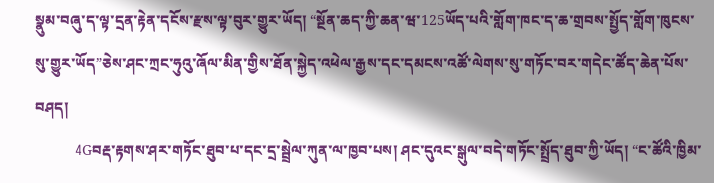སྣུམ་བཞུ་ད་ལྟ་དྲན་རྟེན་དངོས་རྫས་ལྟ་བུར་གྱུར་ཡོད། “སྔོན་ཆད་ཀྱི་ཆན་ཝ་125ཡོད་པའི་གློག་ཁང་ད་ཆ་གྲབས་སྤྱོད་གློག་ཁུངས་སུ་གྱུར་ཡོད”ཅེས་ཤང་ཀྲང་ཧུའུ་ཞོལ་མིན་གྱིས་ཐོན་སྐྱེད་འཕེལ་རྒྱས་དང་དམངས་འཚོ་ལེགས་སུ་གཏོང་བར་གདེང་ཚོད་ཆེན་པོས་བཤད།
          4Gབརྡ་རྟགས་ཤར་གཏོང་ཐུབ་པ་དང་དྲ་སྦྲེལ་ཀུན་ལ་ཁྱབ་པས། ཤང་དུའང་སྒུལ་བདེ་གཏོང་སྤྲོད་ཐུབ་ཀྱི་ཡོད། “ང་ཚོའི་ཁྱིམ་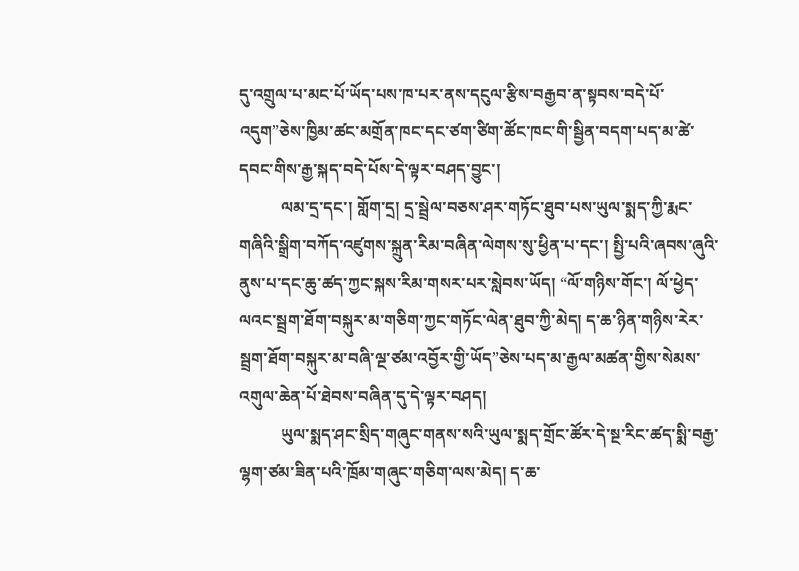དུ་འགྲུལ་པ་མང་པོ་ཡོད་པས་ཁ་པར་ནས་དངུལ་རྩིས་བརྒྱབ་ན་སྟབས་བདེ་པོ་འདུག”ཅེས་ཁྱིམ་ཚང་མགྲོན་ཁང་དང་ཙག་ཙིག་ཚོང་ཁང་གི་སྦྱིན་བདག་པད་མ་ཚེ་དབང་གིས་རྒྱ་སྐད་བདེ་པོས་དེ་ལྟར་བཤད་བྱུང་།
          ལམ་དྲ་དང་། གློག་དྲ། དྲ་སྦྲེལ་བཅས་ཤར་གཏོང་ཐུབ་པས་ཡུལ་སྨད་ཀྱི་རྨང་གཞིའི་སྒྲིག་བཀོད་འཛུགས་སྐྲུན་རིམ་བཞིན་ལེགས་སུ་ཕྱིན་པ་དང་། སྤྱི་པའི་ཞབས་ཞུའི་ནུས་པ་དང་ཆུ་ཚད་ཀྱང་སྐས་རིམ་གསར་པར་སླེབས་ཡོད། “ལོ་གཉིས་གོང་། ལོ་ཕྱེད་ལའང་སྦྲག་ཐོག་བསྐུར་མ་གཅིག་ཀྱང་གཏོང་ལེན་ཐུབ་ཀྱི་མེད། ད་ཆ་ཉིན་གཉིས་རེར་སྦྲག་ཐོག་བསྐུར་མ་བཞི་ལྔ་ཙམ་འབྱོར་གྱི་ཡོད”ཅེས་པད་མ་རྒྱལ་མཚན་གྱིས་སེམས་འགུལ་ཆེན་པོ་ཐེབས་བཞིན་དུ་དེ་ལྟར་བཤད།
          ཡུལ་སྨད་ཤང་སྲིད་གཞུང་གནས་སའི་ཡུལ་སྨད་གྲོང་ཚོར་དེ་སྔ་རིང་ཚད་སྨི་བརྒྱ་ལྷག་ཙམ་ཟིན་པའི་ཁྲོམ་གཞུང་གཅིག་ལས་མེད། ད་ཆ་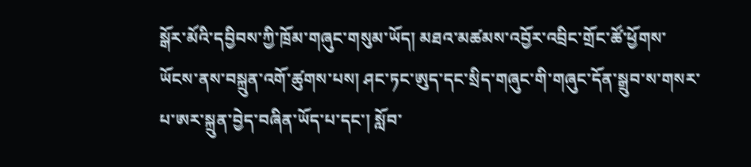སྒོར་མོའི་དབྱིབས་ཀྱི་ཁྲོམ་གཞུང་གསུམ་ཡོད། མཐའ་མཚམས་འབྱོར་འབྲིང་གྲོང་ཚོ་ཕྱོགས་ཡོངས་ནས་བསྐྲུན་འགོ་ཚུགས་པས། ཤང་ཏང་ཨུད་དང་སྲིད་གཞུང་གི་གཞུང་དོན་སྒྲུབ་ས་གསར་པ་ཨར་སྐྲུན་བྱེད་བཞིན་ཡོད་པ་དང་། སློབ་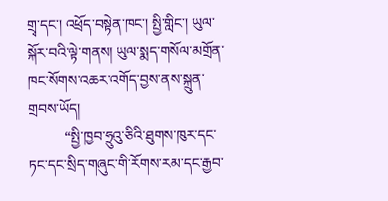གྲྭ་དང་། འཕྲོད་བསྟེན་ཁང་། སྤྱི་གླིང་། ཡུལ་སྐོར་བའི་ལྟེ་གནས། ཡུལ་སྨད་གསོལ་མགྲོན་ཁང་སོགས་འཆར་འགོད་བྱས་ནས་སྐྲུན་གྲབས་ཡོད།
          “སྤྱི་ཁྱབ་ཧྲུའུ་ཅིའི་ཐུགས་ཁུར་དང་ཏང་དང་སྲིད་གཞུང་གི་རོགས་རམ་དང་རྒྱབ་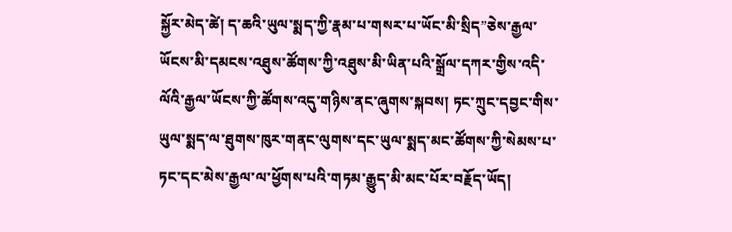སྐྱོར་མེད་ཚེ། ད་ཆའི་ཡུལ་སྨད་ཀྱི་རྣམ་པ་གསར་པ་ཡོང་མི་སྲིད”ཅེས་རྒྱལ་ཡོངས་མི་དམངས་འཐུས་ཚོགས་ཀྱི་འཐུས་མི་ཡིན་པའི་སྒྲོལ་དཀར་གྱིས་འདི་ལོའི་རྒྱལ་ཡོངས་ཀྱི་ཚོགས་འདུ་གཉིས་ནང་ཞུགས་སྐབས། ཏང་ཀྲུང་དབྱང་གིས་ཡུལ་སྨད་ལ་ཐུགས་ཁུར་གནང་ལུགས་དང་ཡུལ་སྨད་མང་ཚོགས་ཀྱི་སེམས་པ་ཏང་དང་མེས་རྒྱལ་ལ་ཕྱོགས་པའི་གཏམ་རྒྱུད་མི་མང་པོར་བརྗོད་ཡོད།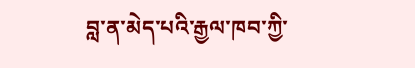བླ་ན་མེད་པའི་རྒྱལ་ཁབ་ཀྱི་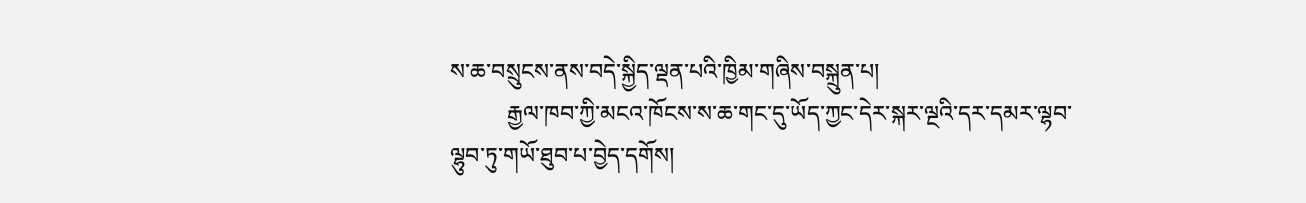ས་ཆ་བསྲུངས་ནས་བདེ་སྐྱིད་ལྡན་པའི་ཁྱིམ་གཞིས་བསྐྲུན་པ།
          རྒྱལ་ཁབ་ཀྱི་མངའ་ཁོངས་ས་ཆ་གང་དུ་ཡོད་ཀྱང་དེར་སྐར་ལྔའི་དར་དམར་ལྷབ་ལྷུབ་ཏུ་གཡོ་ཐུབ་པ་བྱེད་དགོས།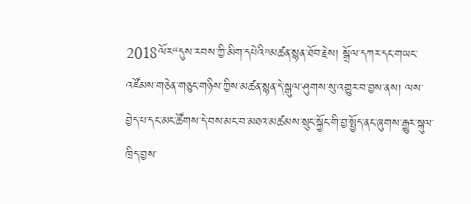2018ལོར“དུས་རབས་ཀྱི་མིག་དཔེའི”མཚན་སྙན་ཐོབ་རྗེས། སྒྲོལ་དཀར་དང་གཡང་འཛོམས་གཅེན་གཅུང་གཉིས་ཀྱིས་མཚན་སྙན་དེ་སྒུལ་ཤུགས་སུ་འགྱུར་བ་བྱས་ནས། ལས་བྱེད་པ་དང་མང་ཚོགས་དེ་བས་མང་བ་མཐའ་མཚམས་སྲུང་སྐྱོང་གི་བྱ་སྤྱོད་ནང་ཞུགས་རྒྱུར་སྐུལ་ཁྲིད་བྱས་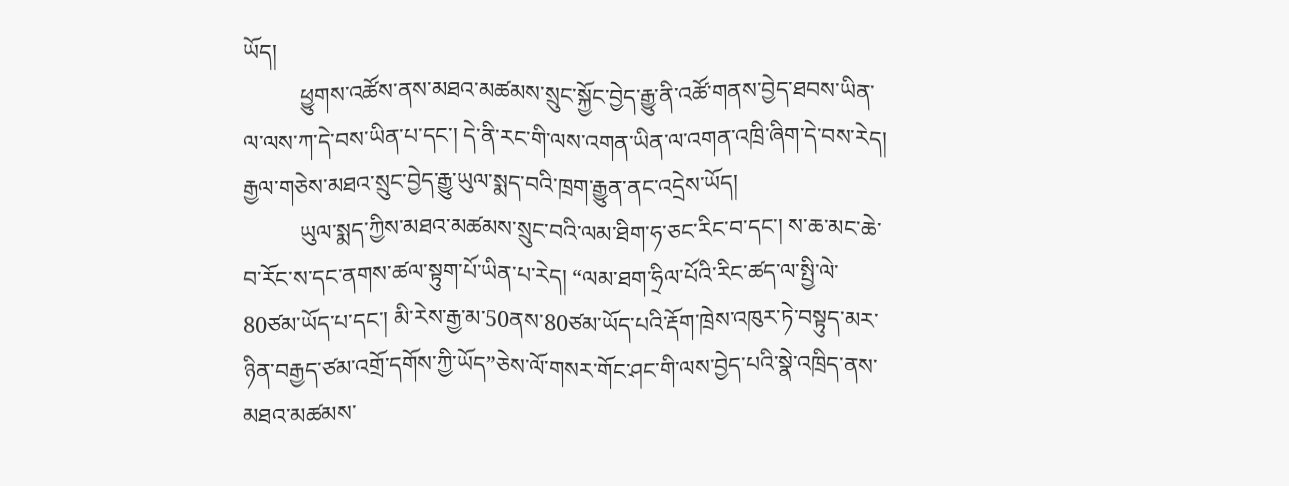ཡོད།
          ཕྱུགས་འཚོས་ནས་མཐའ་མཚམས་སྲུང་སྐྱོང་བྱེད་རྒྱུ་ནི་འཚོ་གནས་བྱེད་ཐབས་ཡིན་ལ་ལས་ཀ་དེ་བས་ཡིན་པ་དང་། དེ་ནི་རང་གི་ལས་འགན་ཡིན་ལ་འགན་འཁྲི་ཞིག་དེ་བས་རེད། རྒྱལ་གཅེས་མཐའ་སྲུང་བྱེད་རྒྱུ་ཡུལ་སྨད་བའི་ཁྲག་རྒྱུན་ནང་འདྲེས་ཡོད།
          ཡུལ་སྨད་ཀྱིས་མཐའ་མཚམས་སྲུང་བའི་ལམ་ཐིག་ཧ་ཅང་རིང་བ་དང་། ས་ཆ་མང་ཆེ་བ་རོང་ས་དང་ནགས་ཚལ་སྟུག་པོ་ཡིན་པ་རེད། “ལམ་ཐག་ཧྲིལ་པོའི་རིང་ཚད་ལ་སྤྱི་ལེ་80ཙམ་ཡོད་པ་དང་། མི་རེས་རྒྱ་མ་50ནས་80ཙམ་ཡོད་པའི་རྡོག་ཁྲེས་འཁུར་ཏེ་བསྟུད་མར་ཉིན་བརྒྱད་ཙམ་འགྲོ་དགོས་ཀྱི་ཡོད”ཅེས་ལོ་གསར་གོང་ཤང་གི་ལས་བྱེད་པའི་སྣེ་འཁྲིད་ནས་མཐའ་མཚམས་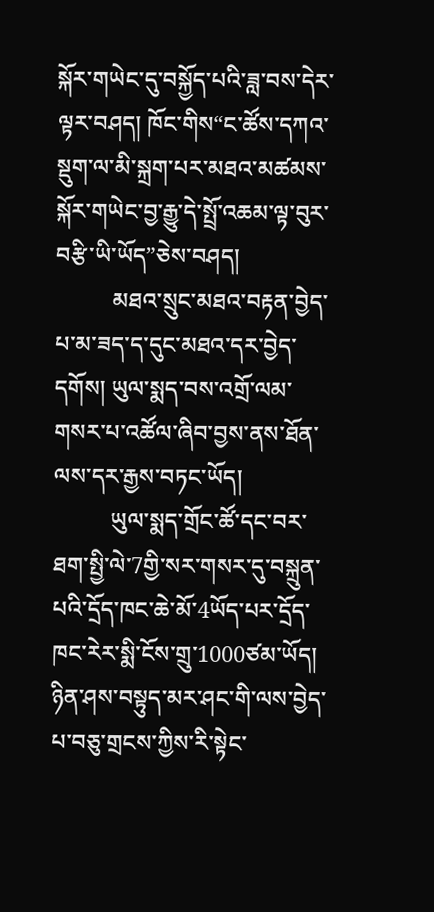སྐོར་གཡེང་དུ་བསྐྱོད་པའི་ཟླ་བས་དེར་ལྟར་བཤད། ཁོང་གིས“ང་ཚོས་དཀའ་སྡུག་ལ་མི་སྐྲག་པར་མཐའ་མཚམས་སྐོར་གཡེང་བྱ་རྒྱུ་དེ་སྤྲོ་འཆམ་ལྟ་བུར་བརྩི་ཡི་ཡོད”ཅེས་བཤད།
          མཐའ་སྲུང་མཐའ་བརྟན་བྱེད་པ་མ་ཟད་ད་དུང་མཐའ་དར་བྱེད་དགོས། ཡུལ་སྨད་བས་འགྲོ་ལམ་གསར་པ་འཚོལ་ཞིབ་བྱས་ནས་ཐོན་ལས་དར་རྒྱས་བཏང་ཡོད།
          ཡུལ་སྨད་གྲོང་ཚོ་དང་བར་ཐག་སྤྱི་ལེ་7གྱི་སར་གསར་དུ་བསྐྲུན་པའི་དྲོད་ཁང་ཆེ་མོ་4ཡོད་པར་དྲོད་ཁང་རེར་སྨི་ངོས་གྲུ་1000ཙམ་ཡོད། ཉིན་ཤས་བསྟུད་མར་ཤང་གི་ལས་བྱེད་པ་བཅུ་གྲངས་ཀྱིས་རི་སྟེང་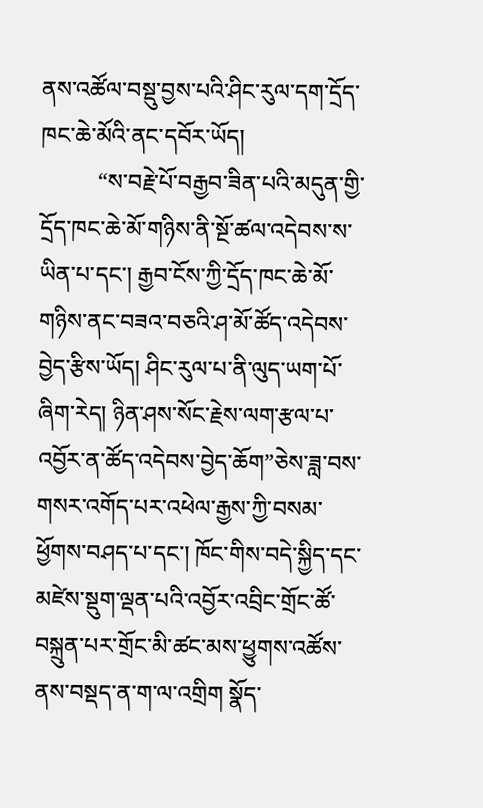ནས་འཚོལ་བསྡུ་བྱས་པའི་ཤིང་རུལ་དག་དྲོད་ཁང་ཆེ་མོའི་ནང་དབོར་ཡོད།
          “ས་བརྗེ་པོ་བརྒྱབ་ཟིན་པའི་མདུན་གྱི་དྲོད་ཁང་ཆེ་མོ་གཉིས་ནི་སྔོ་ཚལ་འདེབས་ས་ཡིན་པ་དང་། རྒྱབ་ངོས་ཀྱི་དྲོད་ཁང་ཆེ་མོ་གཉིས་ནང་བཟའ་བཅའི་ཤ་མོ་ཚོད་འདེབས་བྱེད་རྩིས་ཡོད། ཤིང་རུལ་པ་ནི་ལུད་ཡག་པོ་ཞིག་རེད། ཉིན་ཤས་སོང་རྗེས་ལག་རྩལ་པ་འབྱོར་ན་ཚོད་འདེབས་བྱེད་ཆོག”ཅེས་ཟླ་བས་གསར་འགོད་པར་འཕེལ་རྒྱས་ཀྱི་བསམ་ཕྱོགས་བཤད་པ་དང་། ཁོང་གིས་བདེ་སྐྱིད་དང་མཛེས་སྡུག་ལྡན་པའི་འབྱོར་འབྲིང་གྲོང་ཚོ་བསྐྲུན་པར་གྲོང་མི་ཚང་མས་ཕྱུགས་འཚོས་ནས་བསྡད་ན་ག་ལ་འགྲིག སྣོད་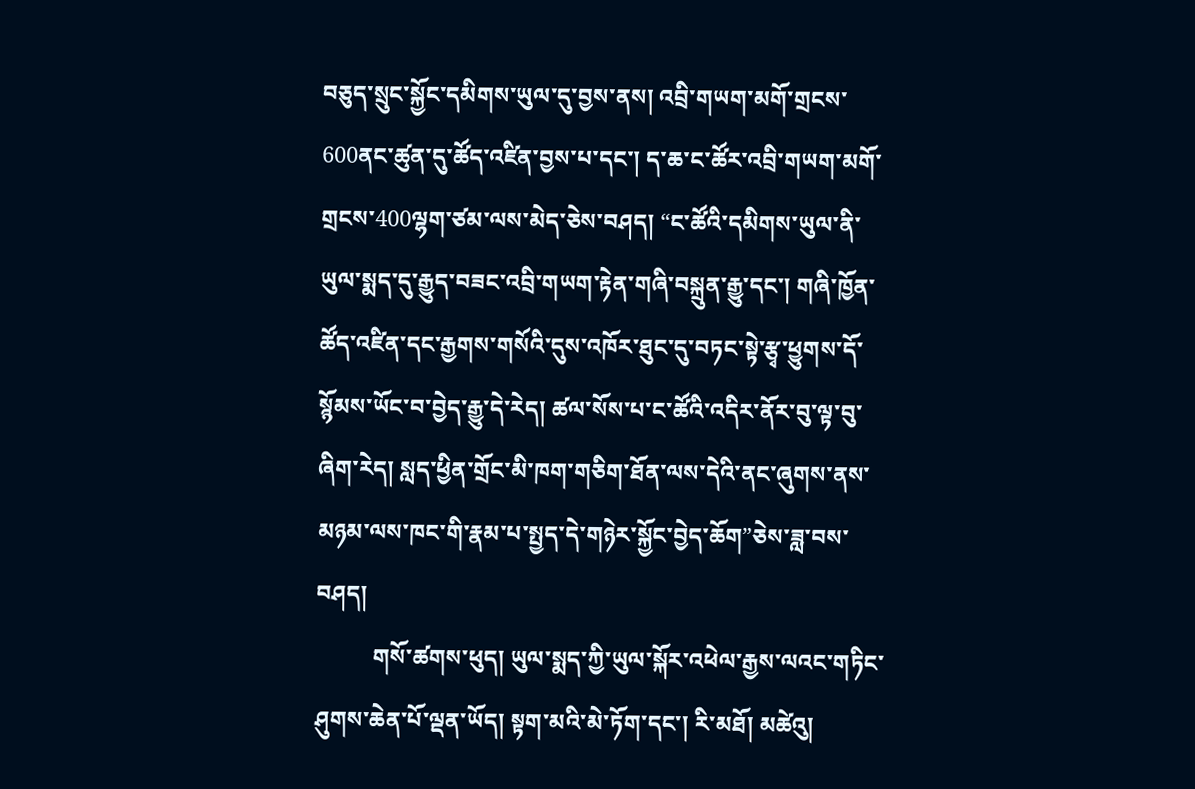བཅུད་སྲུང་སྐྱོང་དམིགས་ཡུལ་དུ་བྱས་ནས། འབྲི་གཡག་མགོ་གྲངས་600ནང་ཚུན་དུ་ཚོད་འཛིན་བྱས་པ་དང་། ད་ཆ་ང་ཚོར་འབྲི་གཡག་མགོ་གྲངས་400ལྷག་ཙམ་ལས་མེད་ཅེས་བཤད། “ང་ཚོའི་དམིགས་ཡུལ་ནི་ཡུལ་སྨད་དུ་རྒྱུད་བཟང་འབྲི་གཡག་རྟེན་གཞི་བསྐྲུན་རྒྱུ་དང་། གཞི་ཁྱོན་ཚོད་འཛིན་དང་རྒྱགས་གསོའི་དུས་འཁོར་ཐུང་དུ་བཏང་སྟེ་རྩྭ་ཕྱུགས་དོ་སྙོམས་ཡོང་བ་བྱེད་རྒྱུ་དེ་རེད། ཚལ་སོས་པ་ང་ཚོའི་འདིར་ནོར་བུ་ལྟ་བུ་ཞིག་རེད། སླད་ཕྱིན་གྲོང་མི་ཁག་གཅིག་ཐོན་ལས་དེའི་ནང་ཞུགས་ནས་མཉམ་ལས་ཁང་གི་རྣམ་པ་སྤྱད་དེ་གཉེར་སྐྱོང་བྱེད་ཆོག”ཅེས་ཟླ་བས་བཤད།
          གསོ་ཚགས་ཕུད། ཡུལ་སྨད་ཀྱི་ཡུལ་སྐོར་འཕེལ་རྒྱས་ལའང་གཏིང་ཤུགས་ཆེན་པོ་ལྡན་ཡོད། སྟག་མའི་མེ་ཏོག་དང་། རི་མཐོ། མཚེའུ།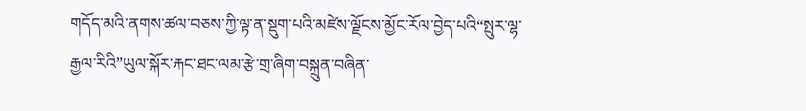གདོད་མའི་ནགས་ཚལ་བཅས་ཀྱི་ལྟ་ན་སྡུག་པའི་མཛེས་ལྗོངས་མྱོང་རོལ་བྱེད་པའི“སྤུར་ལྷ་རྒྱལ་རིའི”ཡུལ་སྐོར་རྐང་ཐང་ལམ་རྩེ་གྲ་ཞིག་བསྐྲུན་བཞིན་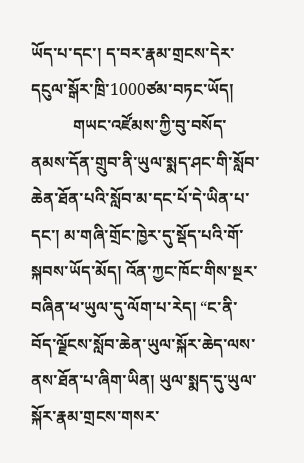ཡོད་པ་དང་། ད་བར་རྣམ་གྲངས་དེར་དངུལ་སྒོར་ཁྲི་1000ཙམ་བཏང་ཡོད།
          གཡང་འཛོམས་ཀྱི་བུ་བསོད་ནམས་དོན་གྲུབ་ནི་ཡུལ་སྨད་ཤང་གི་སློབ་ཆེན་ཐོན་པའི་སློབ་མ་དང་པོ་དེ་ཡིན་པ་དང་། མ་གཞི་གྲོང་ཁྱེར་དུ་སྡོད་པའི་གོ་སྐབས་ཡོད་མོད། འོན་ཀྱང་ཁོང་གིས་སྔར་བཞིན་ཕ་ཡུལ་དུ་ལོག་པ་རེད། “ང་ནི་བོད་ལྗོངས་སློབ་ཆེན་ཡུལ་སྐོར་ཆེད་ལས་ནས་ཐོན་པ་ཞིག་ཡིན། ཡུལ་སྨད་དུ་ཡུལ་སྐོར་རྣམ་གྲངས་གསར་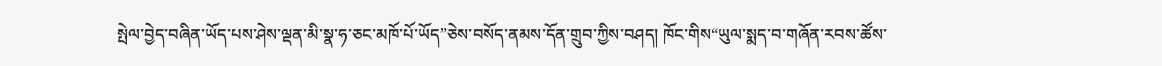སྤེལ་བྱེད་བཞིན་ཡོད་པས་ཤེས་ལྡན་མི་སྣ་ཧ་ཅང་མཁོ་པོ་ཡོད”ཅེས་བསོད་ནམས་དོན་གྲུབ་ཀྱིས་བཤད། ཁོང་གིས“ཡུལ་སྨད་བ་གཞོན་རབས་ཚོས་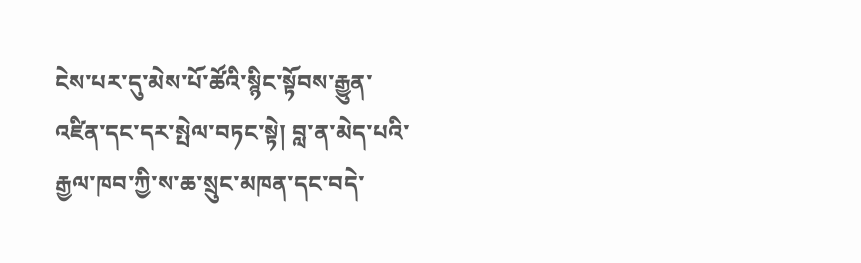ངེས་པར་དུ་མེས་པོ་ཚོའི་སྙིང་སྟོབས་རྒྱུན་འཛིན་དང་དར་སྤེལ་བཏང་སྟེ། བླ་ན་མེད་པའི་རྒྱལ་ཁབ་ཀྱི་ས་ཆ་སྲུང་མཁན་དང་བདེ་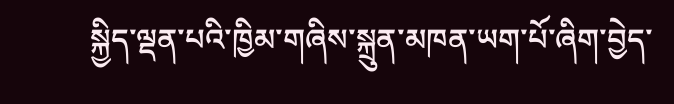སྐྱིད་ལྡན་པའི་ཁྱིམ་གཞིས་སྐྲུན་མཁན་ཡག་པོ་ཞིག་བྱེད་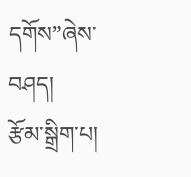དགོས”ཞེས་བཤད།
རྩོམ་སྒྲིག་པ།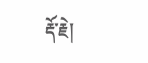རྡོ་རྗེ།